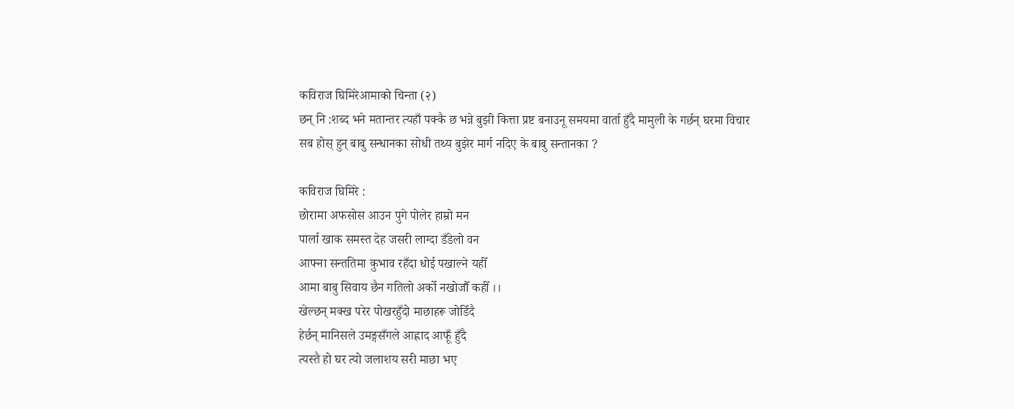कविराज घिमिरेआमाको चिन्ता (२)
छन् नि :शब्द भने मतान्तर त्यहाँ पक्कै छ भन्ने बुझी कित्ता प्रष्ट बनाउनू समयमा वार्ता हुँदै मामुली के गर्छन् घरमा विचार सब होस् हुन् बाबु सन्धानका सोधी तथ्य बुझेर मार्ग नदिए के बाबु सन्तानका ?

कविराज घिमिरे :
छोरामा अफसोस आउन पुगे पोलेर हाम्रो मन
पार्ला खाक समस्त देह जसरी लाग्दा डँडेलो वन
आफ्ना सन्ततिमा कुभाव रहँदा धोई पखाल्ने यहीँ
आमा बाबु सिवाय छैन गतिलो अर्को नखोजौँ कहीँ ।।
खेल्छन् मक्ख परेर पोखरहुँदो माछाहरू जोडिँदै
हेर्छन् मानिसले उमङ्गसँगले आह्लाद आफूँ हुँदै
त्यस्तै हो घर त्यो जलाशय सरी माछा भए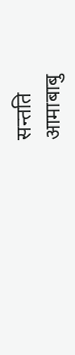सन्तति
आमाबाबु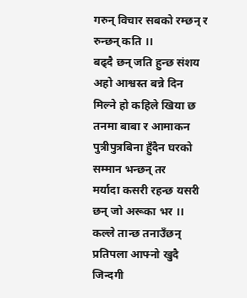गरुन् विचार सबको रम्छन् र रुन्छन् कति ।।
बढ्दै छन् जति हुन्छ संशय अहो आश्वस्त बन्ने दिन
मिल्ने हो कहिले खिया छ तनमा बाबा र आमाकन
पुत्रीपुत्रबिना हुँदैन घरको सम्मान भन्छन् तर
मर्यादा कसरी रहन्छ यसरी छन् जो अरूका भर ।।
कल्ले तान्छ तनाउँछन् प्रतिपला आफ्नो खुदै जिन्दगी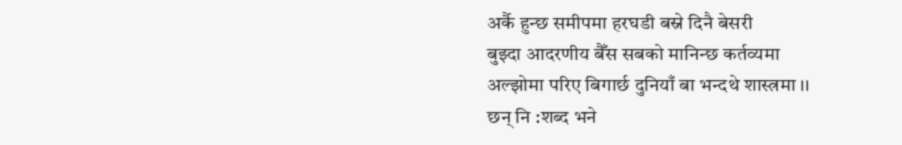अर्कै हुन्छ समीपमा हरघडी बस्ने दिनै बेसरी
बुझ्दा आदरणीय बैँस सबको मानिन्छ कर्तव्यमा
अल्झोमा परिए बिगार्छ दुनियाँ बा भन्दथे शास्त्रमा ।।
छन् नि :शब्द भने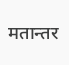मतान्तर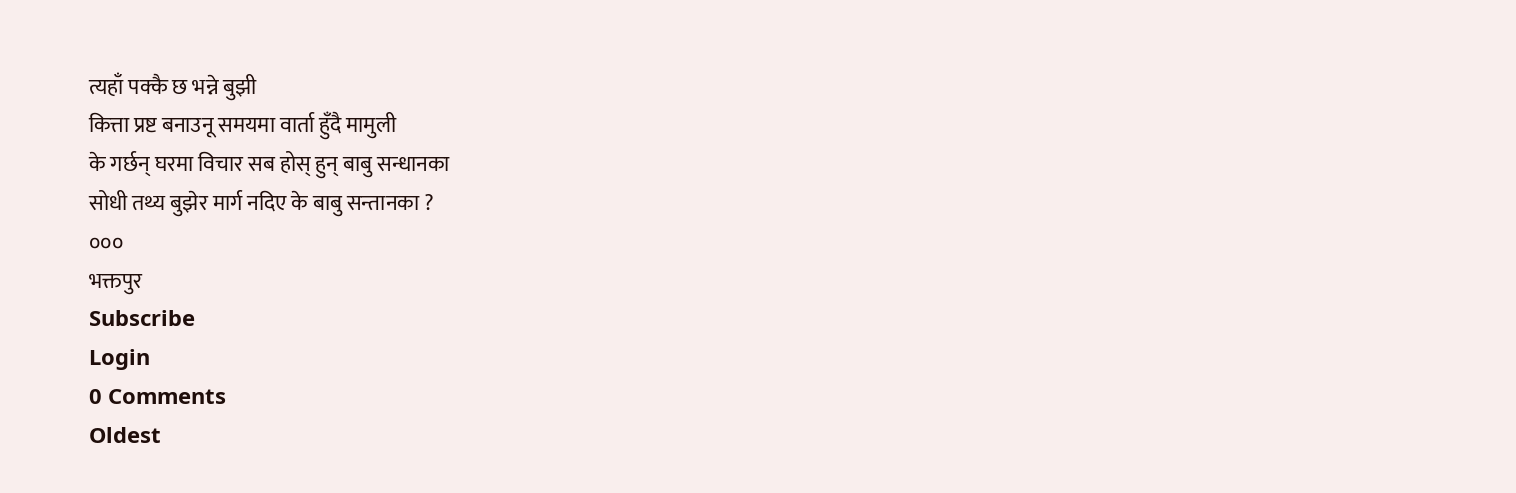त्यहाँ पक्कै छ भन्ने बुझी
कित्ता प्रष्ट बनाउनू समयमा वार्ता हुँदै मामुली
के गर्छन् घरमा विचार सब होस् हुन् बाबु सन्धानका
सोधी तथ्य बुझेर मार्ग नदिए के बाबु सन्तानका ?
०००
भक्तपुर
Subscribe
Login
0 Comments
Oldest